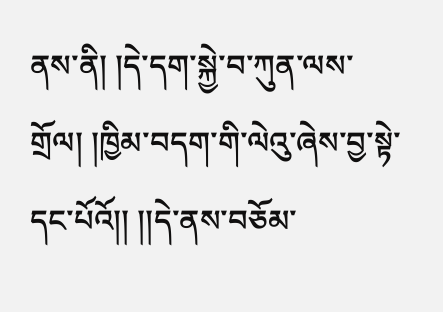ནས་ནི། །དེ་དག་སྐྱེ་བ་ཀུན་ལས་གྲོལ། །ཁྱིམ་བདག་གི་ལེའུ་ཞེས་བྱ་སྟེ་དང་པོའོ།། །།དེ་ནས་བཅོམ་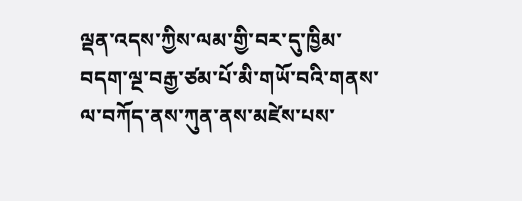ལྡན་འདས་ཀྱིས་ལམ་གྱི་བར་དུ་ཁྱིམ་བདག་ལྔ་བརྒྱ་ཙམ་པོ་མི་གཡོ་བའི་གནས་ལ་བཀོད་ནས་ཀུན་ནས་མཛེས་པས་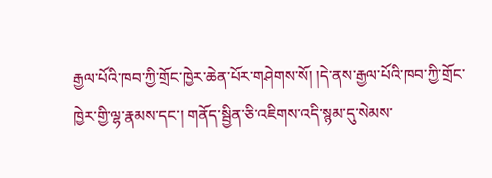རྒྱལ་པོའི་ཁབ་ཀྱི་གྲོང་ཁྱེར་ཆེན་པོར་གཤེགས་སོ། །དེ་ནས་རྒྱལ་པོའི་ཁབ་ཀྱི་གྲོང་ཁྱེར་གྱི་ལྷ་རྣམས་དང་། གནོད་སྦྱིན་ཅི་འཇིགས་འདི་སྙམ་དུ་སེམས་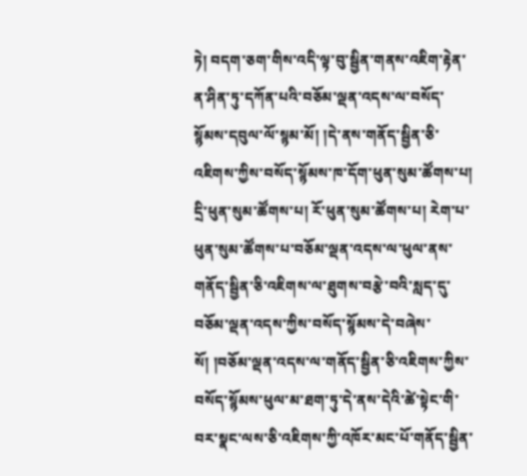ཏེ། བདག་ཅག་གིས་འདི་ལྟ་བུ་སྦྱིན་གནས་འཇིག་རྟེན་ན་ཤིན་ཏུ་དཀོན་པའི་བཅོམ་ལྡན་འདས་ལ་བསོད་སྙོམས་དབུལ་ལོ་སྙམ་མོ། །དེ་ནས་གནོད་སྦྱིན་ཅི་འཇིགས་ཀྱིས་བསོད་སྙོམས་ཁ་དོག་ཕུན་སུམ་ཚོགས་པ། དྲི་ཕུན་སུམ་ཚོགས་པ། རོ་ཕུན་སུམ་ཚོགས་པ། རེག་པ་ཕུན་སུམ་ཚོགས་པ་བཅོམ་ལྡན་འདས་ལ་ཕུལ་ནས་གནོད་སྦྱིན་ཅི་འཇིགས་ལ་ཐུགས་བརྩེ་བའི་སླད་དུ་བཅོམ་ལྡན་འདས་ཀྱིས་བསོད་སྙོམས་དེ་བཞེས་སོ། །བཅོམ་ལྡན་འདས་ལ་གནོད་སྦྱིན་ཅི་འཇིགས་ཀྱིས་བསོད་སྙོམས་ཕུལ་མ་ཐག་ཏུ་དེ་ནས་དེའི་ཚེ་སྟེང་གི་བར་སྣང་ལས་ཅི་འཇིགས་ཀྱི་འཁོར་མང་པོ་གནོད་སྦྱིན་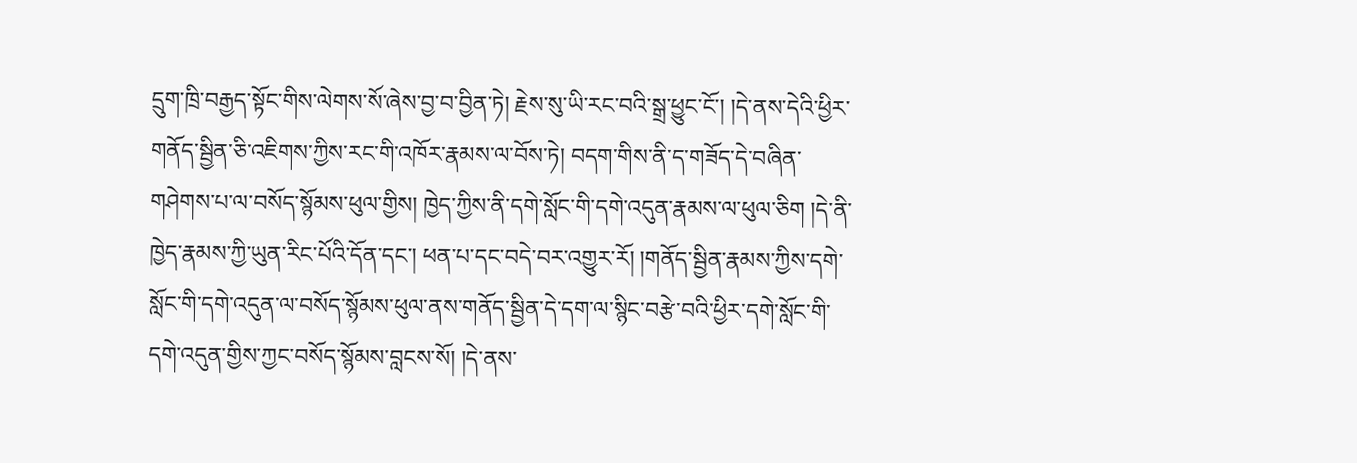དྲུག་ཁྲི་བརྒྱད་སྟོང་གིས་ལེགས་སོ་ཞེས་བྱ་བ་བྱིན་ཏེ། རྗེས་སུ་ཡི་རང་བའི་སྒྲ་ཕྱུང་ངོ་། །དེ་ནས་དེའི་ཕྱིར་གནོད་སྦྱིན་ཅི་འཇིགས་ཀྱིས་རང་གི་འཁོར་རྣམས་ལ་བོས་ཏེ། བདག་གིས་ནི་ད་གཟོད་དེ་བཞིན་གཤེགས་པ་ལ་བསོད་སྙོམས་ཕུལ་གྱིས། ཁྱེད་ཀྱིས་ནི་དགེ་སློང་གི་དགེ་འདུན་རྣམས་ལ་ཕུལ་ཅིག །དེ་ནི་ཁྱེད་རྣམས་ཀྱི་ཡུན་རིང་པོའི་དོན་དང་། ཕན་པ་དང་བདེ་བར་འགྱུར་རོ། །གནོད་སྦྱིན་རྣམས་ཀྱིས་དགེ་སློང་གི་དགེ་འདུན་ལ་བསོད་སྙོམས་ཕུལ་ནས་གནོད་སྦྱིན་དེ་དག་ལ་སྙིང་བརྩེ་བའི་ཕྱིར་དགེ་སློང་གི་དགེ་འདུན་གྱིས་ཀྱང་བསོད་སྙོམས་བླངས་སོ། །དེ་ནས་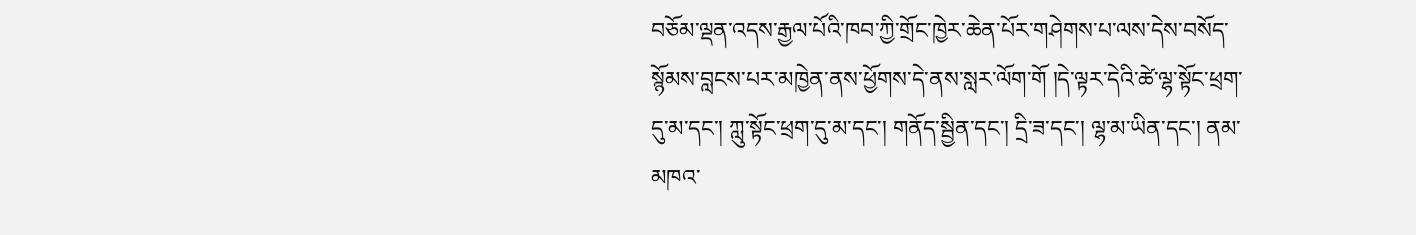བཅོམ་ལྡན་འདས་རྒྱལ་པོའི་ཁབ་ཀྱི་གྲོང་ཁྱེར་ཆེན་པོར་གཤེགས་པ་ལས་དེས་བསོད་སྙོམས་བླངས་པར་མཁྱེན་ནས་ཕྱོགས་དེ་ནས་སླར་ལོག་གོ །དེ་ལྟར་དེའི་ཚེ་ལྷ་སྟོང་ཕྲག་དུ་མ་དང་། ཀླུ་སྟོང་ཕྲག་དུ་མ་དང་། གནོད་སྦྱིན་དང་། དྲི་ཟ་དང་། ལྷ་མ་ཡིན་དང་། ནམ་མཁའ་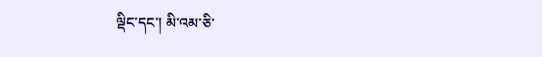ལྡིང་དང་། མི་འམ་ཅི་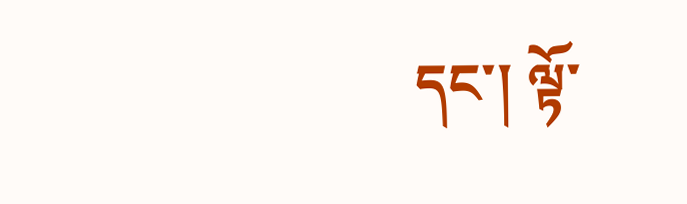དང་། ལྟོ་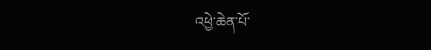འཕྱེ་ཆེན་པོ་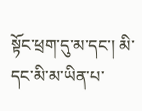སྟོང་ཕྲག་དུ་མ་དང་། མི་དང་མི་མ་ཡིན་པ་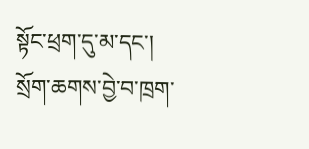སྟོང་ཕྲག་དུ་མ་དང་། སྲོག་ཆགས་བྱེ་བ་ཁྲག་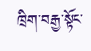ཁྲིག་བརྒྱ་སྟོང་